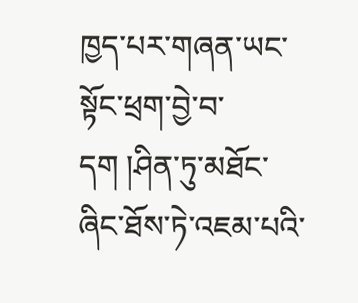ཁྱད་པར་གཞན་ཡང་སྟོང་ཕྲག་བྱེ་བ་དག །ཤིན་ཏུ་མཐོང་ཞིང་ཐོས་ཏེ་འཇམ་པའི་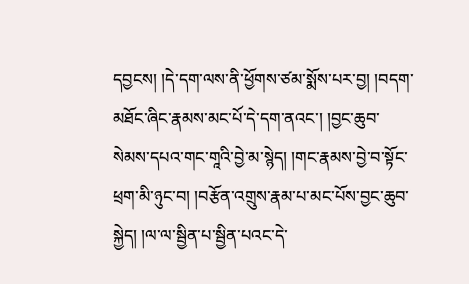དབྱངས། །དེ་དག་ལས་ནི་ཕྱོགས་ཙམ་སྨོས་པར་བྱ། །བདག་མཐོང་ཞིང་རྣམས་མང་པོ་དེ་དག་ནའང་། །བྱང་ཆུབ་སེམས་དཔའ་གང་གཱའི་བྱེ་མ་སྙེད། །གང་རྣམས་བྱེ་བ་སྟོང་ཕྲག་མི་ཉུང་བ། །བརྩོན་འགྲུས་རྣམ་པ་མང་པོས་བྱང་ཆུབ་སྐྱེད། །ལ་ལ་སྦྱིན་པ་སྦྱིན་པའང་དེ་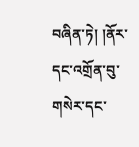བཞིན་ཏེ། །ནོར་དང་འགྲོན་བུ་གསེར་དང་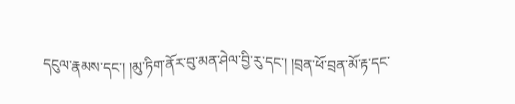དངུལ་རྣམས་དང་། །མུ་ཏིག་ནོར་བུ་མན་ཤེལ་བྱི་རུ་དང་། །བྲན་ཕོ་བྲན་མོ་རྟ་དང་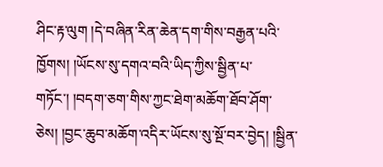ཤིང་རྟ་ལུག །དེ་བཞིན་རིན་ཆེན་དག་གིས་བརྒྱན་པའི་ཁྱོགས། །ཡོངས་སུ་དགའ་བའི་ཡིད་ཀྱིས་སྦྱིན་པ་གཏོང་། །བདག་ཅག་གིས་ཀྱང་ཐེག་མཆོག་ཐོབ་ཤོག་ཅེས། །བྱང་ཆུབ་མཆོག་འདིར་ཡོངས་སུ་སྔོ་བར་བྱེད། །སྦྱིན་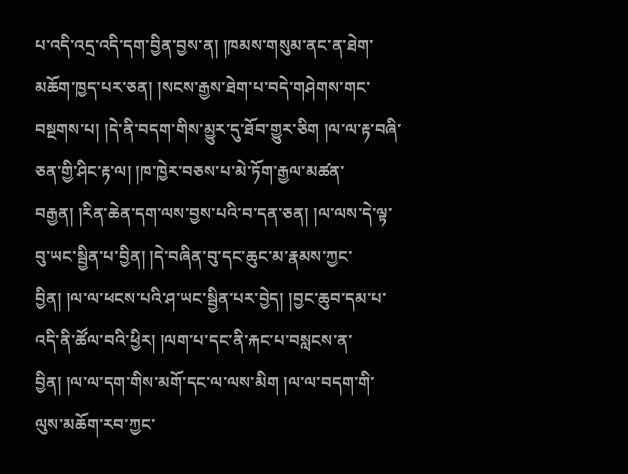པ་འདི་འདྲ་འདི་དག་བྱིན་བྱས་ན། །ཁམས་གསུམ་ནང་ན་ཐེག་མཆོག་ཁྱད་པར་ཅན། །སངས་རྒྱས་ཐེག་པ་བདེ་གཤེགས་གང་བསྔགས་པ། །དེ་ནི་བདག་གིས་མྱུར་དུ་ཐོབ་གྱུར་ཅིག །ལ་ལ་རྟ་བཞི་ཅན་གྱི་ཤིང་རྟ་ལ། །ཁ་ཁྱེར་བཅས་པ་མེ་ཏོག་རྒྱལ་མཚན་བརྒྱན། །རིན་ཆེན་དག་ལས་བྱས་པའི་བ་དན་ཅན། །ལ་ལས་དེ་ལྟ་བུ་ཡང་སྦྱིན་པ་བྱིན། །དེ་བཞིན་བུ་དང་ཆུང་མ་རྣམས་ཀྱང་བྱིན། །ལ་ལ་ཕངས་པའི་ཤ་ཡང་སྦྱིན་པར་བྱེད། །བྱང་ཆུབ་དམ་པ་འདི་ནི་ཚོལ་བའི་ཕྱིར། །ལག་པ་དང་ནི་རྐང་པ་བསླངས་ན་བྱིན། །ལ་ལ་དག་གིས་མགོ་དང་ལ་ལས་མིག །ལ་ལ་བདག་གི་ལུས་མཆོག་རབ་ཀྱང་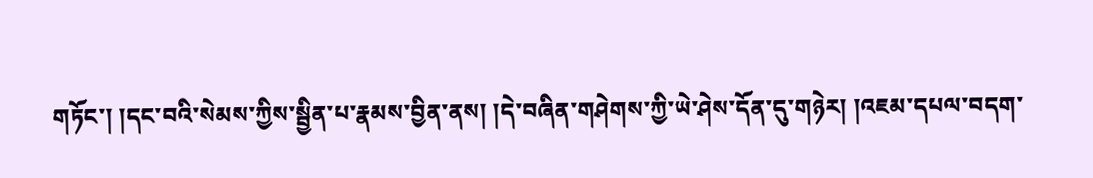གཏོང་། །དང་བའི་སེམས་ཀྱིས་སྦྱིན་པ་རྣམས་བྱིན་ནས། །དེ་བཞིན་གཤེགས་ཀྱི་ཡེ་ཤེས་དོན་དུ་གཉེར། །འཇམ་དཔལ་བདག་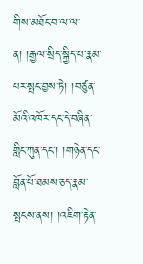གིས་མཐོང་བ་ལ་ལ་ན། །རྒྱལ་སྲིད་སྐྱིད་པ་རྣམ་པར་སྤང་བྱས་ཏེ། །བཙུན་མོའི་འཁོར་དང་དེ་བཞིན་གླིང་ཀུན་དང་། །གཉེན་དང་བློན་པོ་ཐམས་ཅད་རྣམ་སྤངས་ནས། །འཇིག་རྟེན་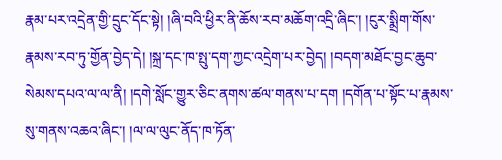རྣམ་པར་འདྲེན་གྱི་དྲུང་དོང་སྟེ། །ཞི་བའི་ཕྱིར་ནི་ཆོས་རབ་མཆོག་འདྲི་ཞིང་། །ངུར་སྨྲིག་གོས་རྣམས་རབ་ཏུ་གྱོན་བྱེད་དེ། །སྐྲ་དང་ཁ་སྤུ་དག་ཀྱང་འདྲེག་པར་བྱེད། །བདག་མཐོང་བྱང་ཆུབ་སེམས་དཔའ་ལ་ལ་ནི། །དགེ་སློང་གྱུར་ཅིང་ནགས་ཚལ་གནས་པ་དག །དགོན་པ་སྟོང་པ་རྣམས་སུ་གནས་འཆའ་ཞིང་། །ལ་ལ་ལུང་ནོད་ཁ་ཏོན་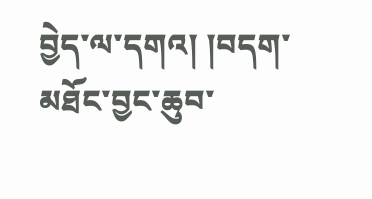བྱེད་ལ་དགའ། །བདག་མཐོང་བྱང་ཆུབ་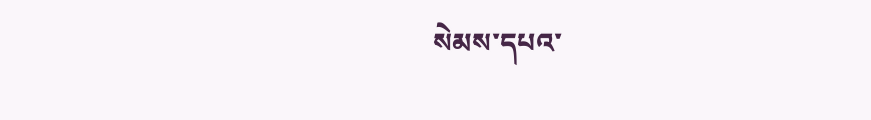སེམས་དཔའ་